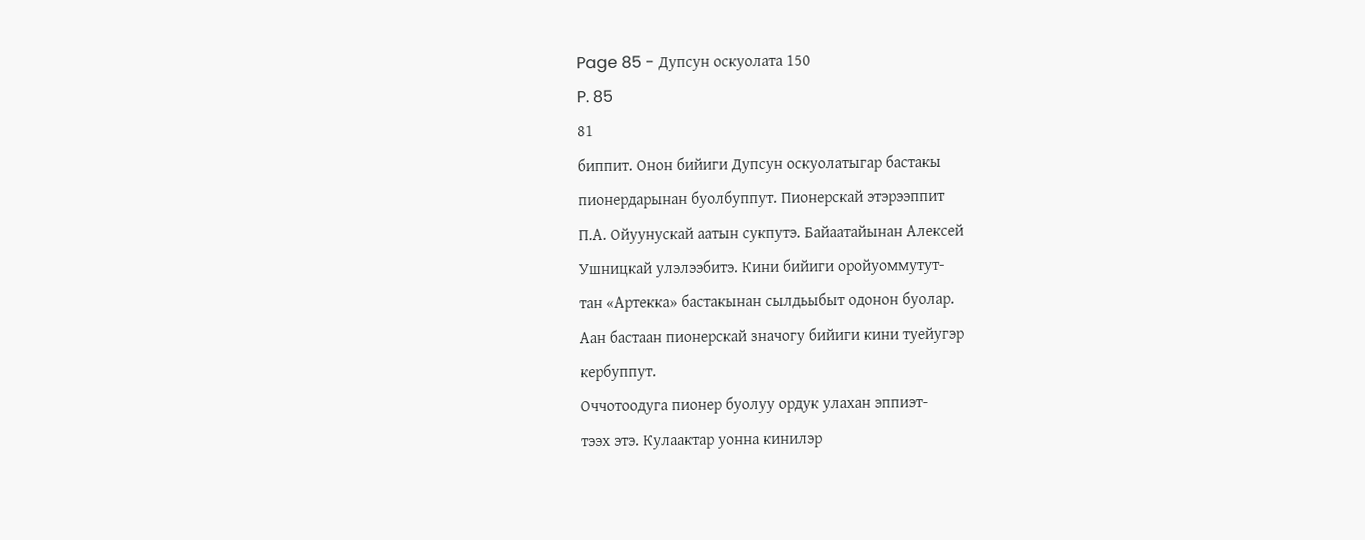Page 85 - Дупсун оскуолата 150
P. 85
81
биппит. Онон бийиги Дупсун оскуолатыгар бастакы
пионердарынан буолбуппут. Пионерскай этэрээппит
П.А. Ойуунускай аатын сукпутэ. Байаатайынан Алексей
Ушницкай улэлээбитэ. Кини бийиги оройуоммутут-
тан «Артекка» бастакынан сылдьыбыт одонон буолар.
Аан бастаан пионерскай значогу бийиги кини туейугэр
кербуппут.
Оччотоодуга пионер буолуу ордук улахан эппиэт-
тээх этэ. Кулаактар уонна кинилэр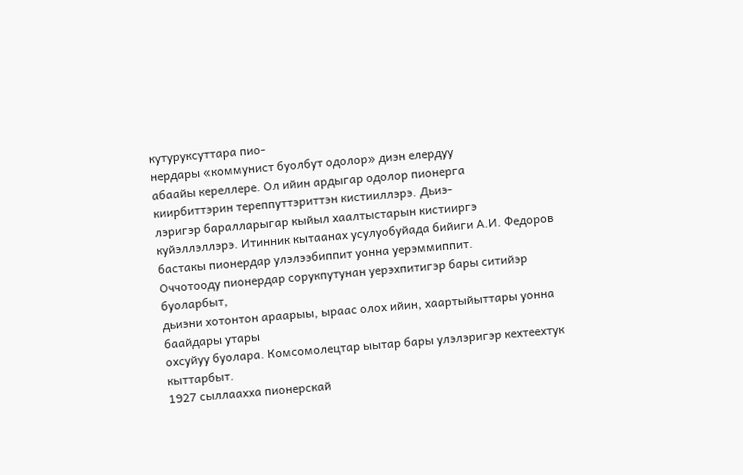кутуруксуттара пио-
нердары «коммунист буолбут одолор» диэн елердуу
абаайы кереллере. Ол ийин ардыгар одолор пионерга
киирбиттэрин тереппуттэриттэн кистииллэрэ. Дьиэ-
лэригэр баралларыгар кыйыл хаалтыстарын кистииргэ
куйэллэллэрэ. Итинник кытаанах усулуобуйада бийиги А.И. Федоров
бастакы пионердар улэлээбиппит уонна уерэммиппит.
Оччотооду пионердар сорукпутунан уерэхпитигэр бары ситийэр буоларбыт,
дьиэни хотонтон араарыы, ыраас олох ийин, хаартыйыттары уонна баайдары утары
охсуйуу буолара. Комсомолецтар ыытар бары улэлэригэр кехтеехтук кыттарбыт.
1927 сыллаахха пионерскай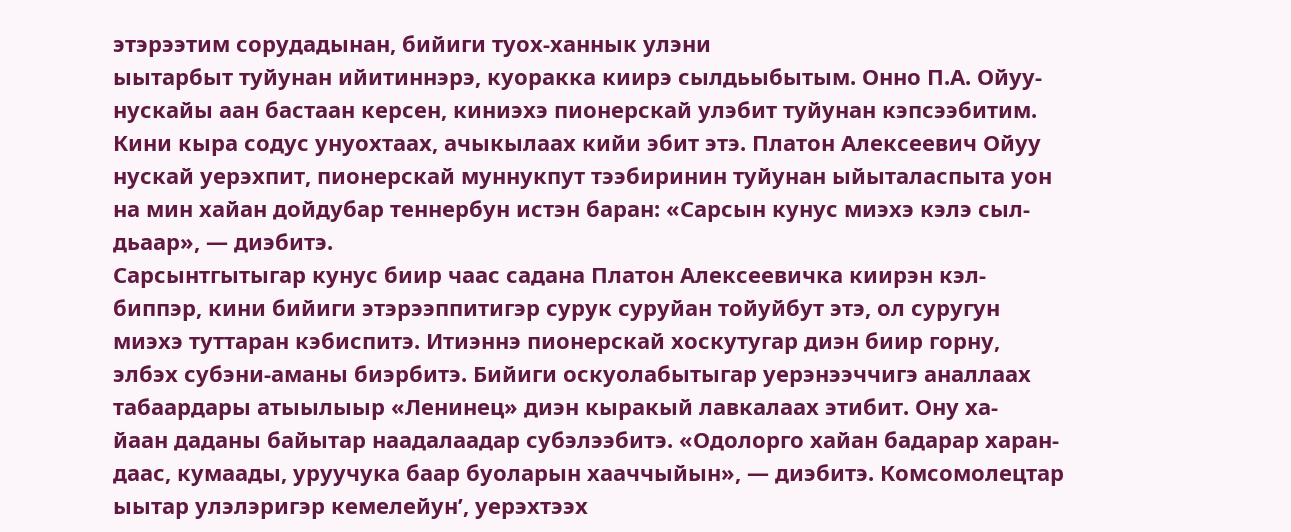этэрээтим сорудадынан, бийиги туох-ханнык улэни
ыытарбыт туйунан ийитиннэрэ, куоракка киирэ сылдьыбытым. Онно П.А. Ойуу-
нускайы аан бастаан керсен, киниэхэ пионерскай улэбит туйунан кэпсээбитим.
Кини кыра содус унуохтаах, ачыкылаах кийи эбит этэ. Платон Алексеевич Ойуу
нускай уерэхпит, пионерскай муннукпут тээбиринин туйунан ыйыталаспыта уон
на мин хайан дойдубар теннербун истэн баран: «Сарсын кунус миэхэ кэлэ сыл-
дьаар», — диэбитэ.
Сарсынтгытыгар кунус биир чаас садана Платон Алексеевичка киирэн кэл-
биппэр, кини бийиги этэрээппитигэр сурук суруйан тойуйбут этэ, ол суругун
миэхэ туттаран кэбиспитэ. Итиэннэ пионерскай хоскутугар диэн биир горну,
элбэх субэни-аманы биэрбитэ. Бийиги оскуолабытыгар уерэнээччигэ аналлаах
табаардары атыылыыр «Ленинец» диэн кыракый лавкалаах этибит. Ону ха-
йаан даданы байытар наадалаадар субэлээбитэ. «Одолорго хайан бадарар харан-
даас, кумаады, уруучука баар буоларын хааччыйын», — диэбитэ. Комсомолецтар
ыытар улэлэригэр кемелейун’, уерэхтээх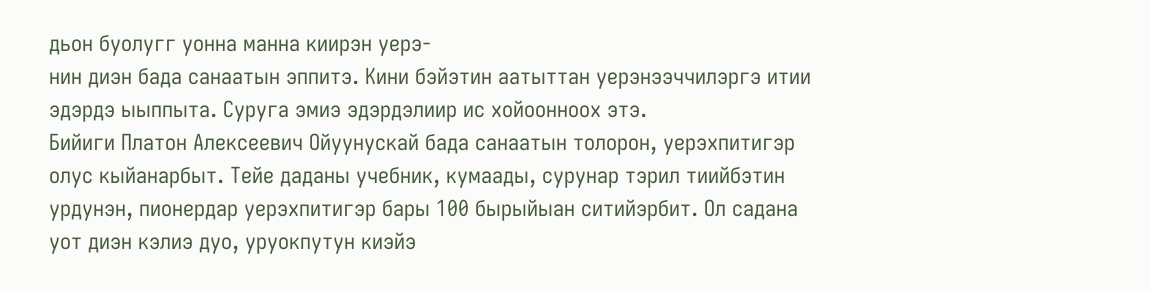дьон буолугг уонна манна киирэн уерэ-
нин диэн бада санаатын эппитэ. Кини бэйэтин аатыттан уерэнээччилэргэ итии
эдэрдэ ыыппыта. Суруга эмиэ эдэрдэлиир ис хойоонноох этэ.
Бийиги Платон Алексеевич Ойуунускай бада санаатын толорон, уерэхпитигэр
олус кыйанарбыт. Тейе даданы учебник, кумаады, сурунар тэрил тиийбэтин
урдунэн, пионердар уерэхпитигэр бары 100 бырыйыан ситийэрбит. Ол садана
уот диэн кэлиэ дуо, уруокпутун киэйэ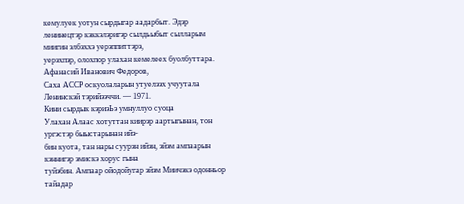кемулуек уотун сырдыгар аадарбыт. Эдэр
ленинецтэр кэккэлэригэр сылдьыбыт сылларым миигин элбэххэ уерэппиттэрэ,
уерэхпэр, олохпор улахан кемелеех буолбуттара.
Афанасий Иванович Федоров,
Саха АССР оскуолаларын утуелээх учуутала
Ленинскэй тэрийээччи. — 1971.
Кини сырдык кэриэЬэ умнуллуо суоца
Улахан Алаас хотуттан киирэр аартыгынан, тон ургэстэр быыстарынан ийэ-
бин куота, тан нары суурэн ийэн, эйэм ампаарын кэннигэр эмискэ хорус гына
туйэбин. Ампаар ойодойугар эйэм Миичэкэ одонньор тайадар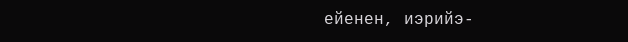ейенен, иэрийэ-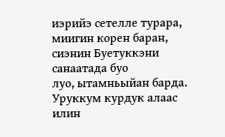иэрийэ сетелле турара, миигин корен баран, сиэнин Буетуккэни санаатада буо
луо, ытамньыйан барда. Уруккум курдук алаас илин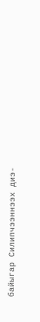байыгар Силипчээннээх диэ-